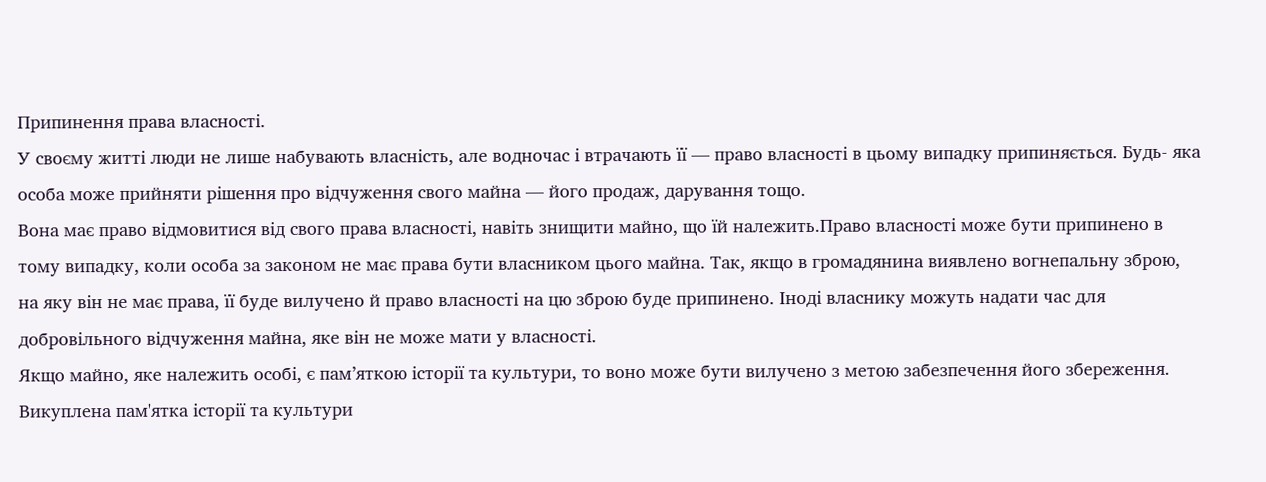Припинення права власності.
У своєму житті люди не лише набувають власність, але водночас і втрачають її — право власності в цьому випадку припиняється. Будь- яка особа може прийняти рішення про відчуження свого майна — його продаж, дарування тощо.
Вона має право відмовитися від свого права власності, навіть знищити майно, що їй належить.Право власності може бути припинено в тому випадку, коли особа за законом не має права бути власником цього майна. Так, якщо в громадянина виявлено вогнепальну зброю, на яку він не має права, її буде вилучено й право власності на цю зброю буде припинено. Іноді власнику можуть надати час для добровільного відчуження майна, яке він не може мати у власності.
Якщо майно, яке належить особі, є пам’яткою історії та культури, то воно може бути вилучено з метою забезпечення його збереження. Викуплена пам'ятка історії та культури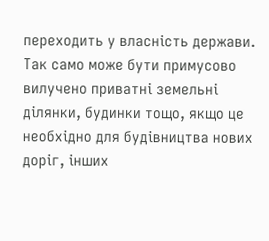переходить у власність держави. Так само може бути примусово вилучено приватні земельні ділянки, будинки тощо, якщо це необхідно для будівництва нових доріг, інших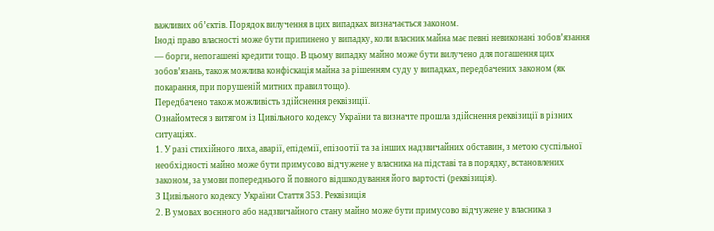важливих об’єктів. Порядок вилучення в цих випадках визначається законом.
Іноді право власності може бути припинено у випадку, коли власник майна має певні невиконані зобов’язання — борги, непогашені кредити тощо. В цьому випадку майно може бути вилучено для погашення цих зобов’язань, також можлива конфіскація майна за рішенням суду у випадках, передбачених законом (як покарання, при порушеній митних правил тощо).
Передбачено також можливість здійснення реквізиції.
Ознайомтеся з витягом із Цивільного кодексу України та визначте прошла здійснення реквізиції в різних ситуаціях.
1. У разі стихійного лиха, аварії, епідемії, епізоотії та за інших надзвичайних обставин, з метою суспільної необхідності майно може бути примусово відчужене у власника на підставі та в порядку, встановлених законом, за умови попереднього й повного відшкодування його вартості (реквізиція).
З Цивільного кодексу України Стаття 353. Реквізиція
2. В умовах воєнного або надзвичайного стану майно може бути примусово відчужене у власника з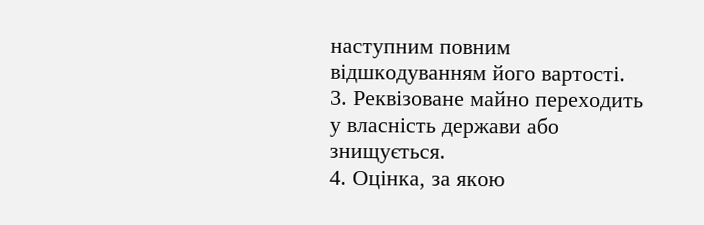наступним повним відшкодуванням його вартості.
3. Реквізоване майно переходить у власність держави або знищується.
4. Оцінка, за якою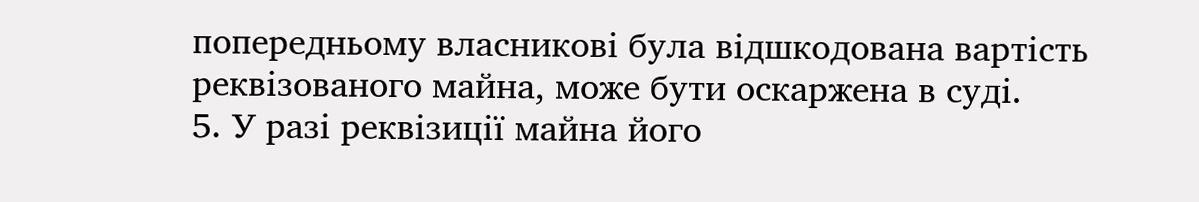попередньому власникові була відшкодована вартість реквізованого майна, може бути оскаржена в суді.
5. У разі реквізиції майна його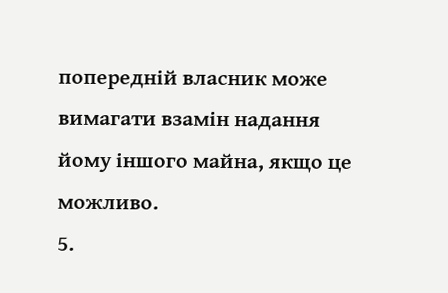попередній власник може вимагати взамін надання йому іншого майна, якщо це можливо.
5.